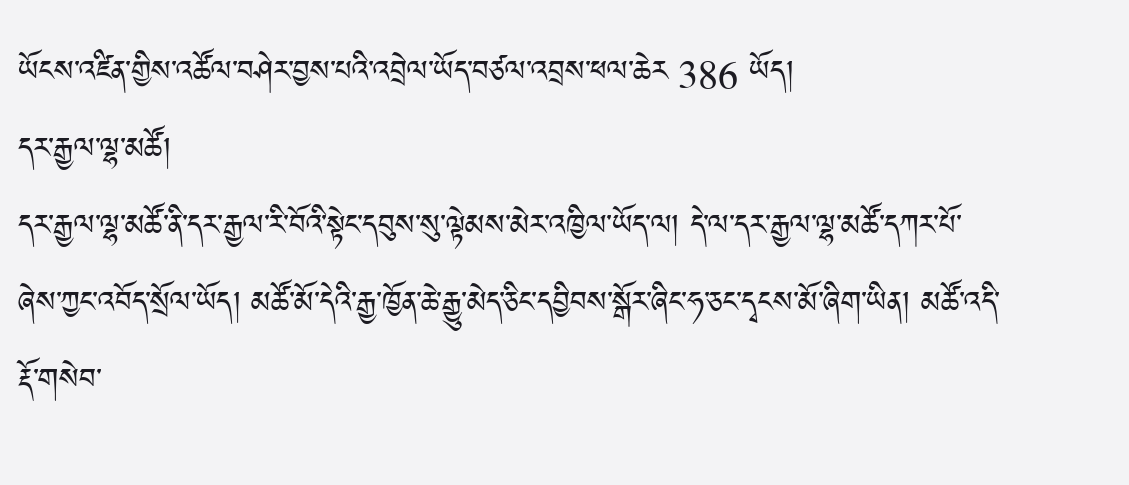ཡོངས་འཛིན་གྱིས་འཚོལ་བཤེར་བྱས་པའི་འབྲེལ་ཡོད་བཙལ་འབྲས་ཕལ་ཆེར 386 ཡོད།
དར་རྒྱལ་ལྷ་མཚོ།
དར་རྒྱལ་ལྷ་མཚོ་ནི་དར་རྒྱལ་རི་བོའི་སྟེང་དབུས་སུ་ལྟེམས་མེར་འཁྱིལ་ཡོད་ལ། དེ་ལ་དར་རྒྱལ་ལྷ་མཚོ་དཀར་པོ་ཞེས་ཀྱང་འབོད་སྲོལ་ཡོད། མཚོ་མོ་དེའི་རྒྱ་ཁྱོན་ཆེ་རྒྱུ་མེད་ཅིང་དབྱིབས་སྒོར་ཞིང་ཧ་ཅང་དྭངས་མོ་ཞིག་ཡིན། མཚོ་འདི་རྡོ་གསེབ་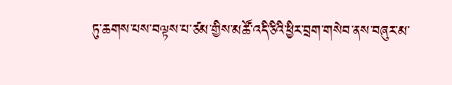ཏུ་ཆགས་པས་བལྟས་པ་ཙམ་གྱིས་མཚོ་འདི་ཅིའི་ཕྱིར་བྲག་གསེབ་ནས་བཞུར་མ་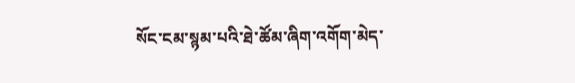སོང་ངམ་སྙམ་པའི་ཐེ་ཚོམ་ཞིག་འགོག་མེད་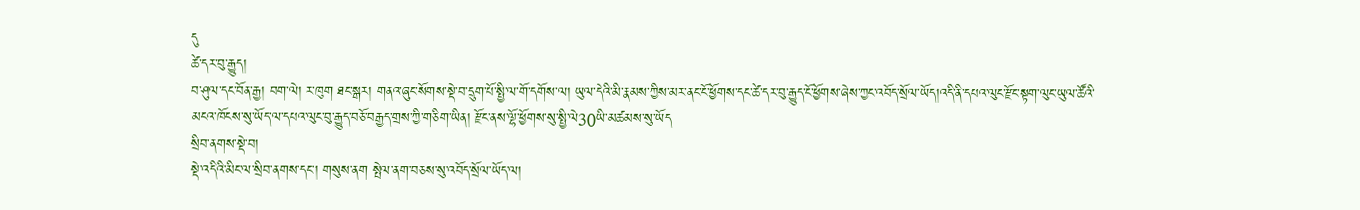དུ
ཚེ་དར་བུ་རྒྱུད།
བ་ཤུལ་དང་བོན་རྒྱ། བག་ལེ། ར་ཁུག ཐང་སྒར། གནའ་ཞུང་སོགས་སྡེ་བ་དྲུག་པོ་སྤྱི་ལ་གོ་དགོས་ལ། ཡུལ་དེའི་མི་རྣམས་ཀྱིས་མར་ནང་ངོ་ཕྱོགས་དང་ཚེ་དར་བུ་རྒྱུད་ངོ་ཕྱོགས་ཞེས་ཀྱང་འབོད་སྲོལ་ཡོད།འདི་ནི་དཔའ་ལུང་རྫོང་སྟག་ལུང་ཡུལ་ཚོའི་མངའ་ཁོངས་སུ་ཡོད་ལ་དཔའ་ལུང་བུ་རྒྱུད་བཅོ་བརྒྱད་གྲས་ཀྱི་གཅིག་ཡིན། རྫོང་ནས་ལྷོ་ཕྱོགས་སུ་སྤྱི་ལེ30ཡི་མཚམས་སུ་ཡོད
སྲིབ་ནགས་སྡེ་བ།
སྡེ་འདིའི་མིང་ལ་སྲིབ་ནགས་དང་། གསུས་ནག སྤེལ་ནག་བཅས་སུ་འབོད་སྲོལ་ཡོད་ལ།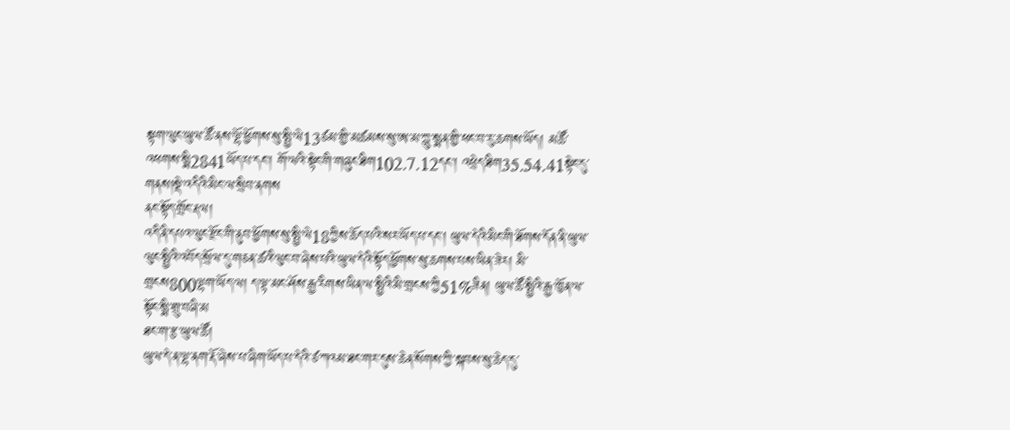སྟག་ལུང་ཡུལ་ཚོ་ནས་ལྷོ་ཕྱོགས་སུ་སྤྱི་ལེ13ཙམ་གྱི་མཚམས་སུ་ཨ་མ་ཀླུ་སྨན་གྱི་ཕང་བ་རུ་ཆགས་ཡོད། མཚོ་འཕགས་སྨི2841ཡོད་པ་དང་། གོ་ལའི་སྟེང་གི་གཞུང་ཐིག102.7.12དང་། འཕྲེད་ཐིག35.54.41སྟེང་དུ་གནས།སྡེ་འདིའི་མིང་ལ་སྲིབ་ནགས
ནང་སྟོད་གྲོང་རྡལ།
འདི་ནི་དཔའ་ལུང་རྫོང་གི་ནུབ་ཕྱོགས་སུ་སྤྱི་ལེ18ཀྱིས་ཆོད་པའི་སར་ཡོད་པ་དང་། ཡུལ་དེའི་མིང་གི་ཐོགས་དོན་ནི་ཡུལ་ལུང་སྤྱིའི་འབོད་སྲོལ་དུ་གཅན་ཚའི་ལུང་བ་ཞེས་པའི་ཡུལ་དེའི་སྟོད་ཕྱོགས་སུ་ཆགས་པས་ཡིན་ཟེར། མི་གྲངས800ལྷག་ཡོད་ལ། ད་ལྟ་མང་ཤོས་རྒྱ་རིགས་ཡིན་ལ་སྤྱིའི་མི་གྲངས་ཀྱི51%ཟིན། ཡུལ་ཚོ་སྤྱིའི་རྒྱ་ཁྱོན་ལ་སྟོང་སྨི་གྲུ་བཞི་མ
ཐང་ག་རྩ་ཡུལ་ཚོ།
ཡུལ་དེ་ན་ལྷ་ནག་རྡོ་ཞེས་པ་ཞིག་ཡོད་པ་དེའི་ཙ་ཀའམ་ཐང་གར་དུས་ཆེན་སོགས་ཀྱི་སྐབས་སུ་ཆེད་དུ་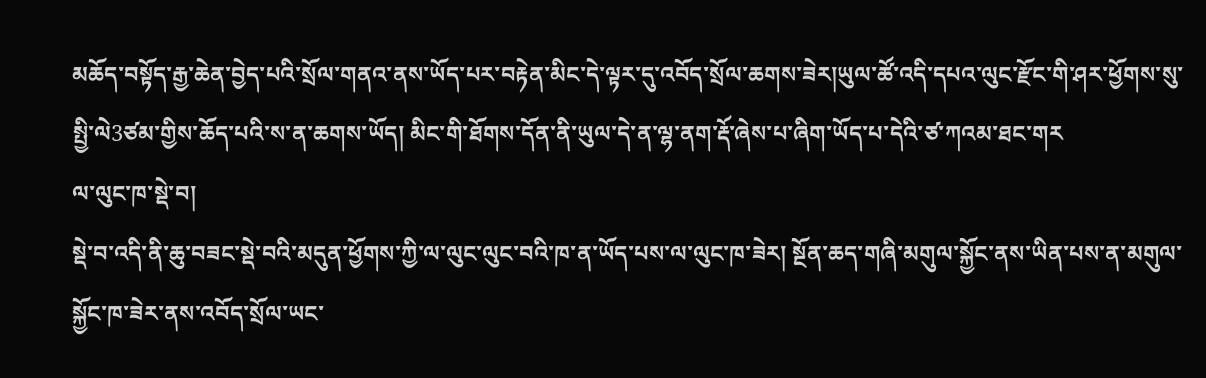མཆོད་བསྟོད་རྒྱ་ཆེན་བྱེད་པའི་སྲོལ་གནའ་ནས་ཡོད་པར་བརྟེན་མིང་དེ་ལྟར་དུ་འབོད་སྲོལ་ཆགས་ཟེར།ཡུལ་ཚོ་འདི་དཔའ་ལུང་རྫོང་གི་ཤར་ཕྱོགས་སུ་སྤྱི་ལེ3ཙམ་གྱིས་ཆོད་པའི་ས་ན་ཆགས་ཡོད། མིང་གི་ཐོགས་དོན་ནི་ཡུལ་དེ་ན་ལྷ་ནག་རྡོ་ཞེས་པ་ཞིག་ཡོད་པ་དེའི་ཙ་ཀའམ་ཐང་གར
ལ་ལུང་ཁ་སྡེ་བ།
སྡེ་བ་འདི་ནི་ཆུ་བཟང་སྡེ་བའི་མདུན་ཕྱོགས་ཀྱི་ལ་ལུང་ལུང་བའི་ཁ་ན་ཡོད་པས་ལ་ལུང་ཁ་ཟེར། སྔོན་ཆད་གཞི་མགུལ་སྐྱོང་ནས་ཡིན་པས་ན་མགུལ་སྐྱོང་ཁ་ཟེར་ནས་འབོད་སྲོལ་ཡང་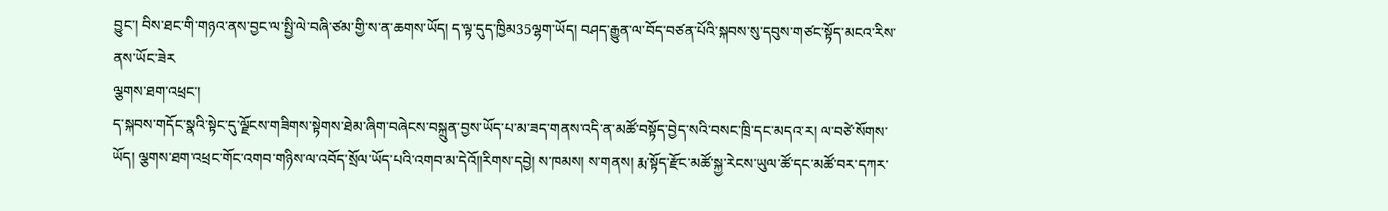བྱུང་། བིས་ཐང་གི་གཉའ་ནས་བྱང་ལ་སྤྱི་ལེ་བཞི་ཙམ་གྱི་ས་ན་ཆགས་ཡོད། ད་ལྟ་དུད་ཁྱིམ35ལྷག་ཡོད། བཤད་རྒྱུན་ལ་བོད་བཙན་པོའི་སྐབས་སུ་དབུས་གཙང་སྟོད་མངའ་རིས་ནས་ཡོང་ཟེར
ལྕགས་ཐག་འཕྲང་།
ད་སྐབས་གདོང་སྣའི་སྟེང་དུ་ལྗོངས་གཟིགས་སྟེགས་ཐེམ་ཞིག་བཞེངས་བསྐྲུན་བྱས་ཡོད་པ་མ་ཟད་གནས་འདི་ན་མཚོ་བསྟོད་བྱེད་སའི་བསང་ཁྲི་དང་མདའ་ར། ལ་བཙེ་སོགས་ཡོད། ལྕགས་ཐག་འཕྲང་གོང་འགབ་གཉིས་ལ་འབོད་སྲོལ་ཡོད་པའི་འགབ་མ་དེའོ༎རིགས་དབྱེ། ས་ཁམས། ས་གནས། རྨ་སྟོད་རྫོང་མཚོ་སྐྱ་རེངས་ཡུལ་ཚོ་དང་མཚོ་བར་དཀར་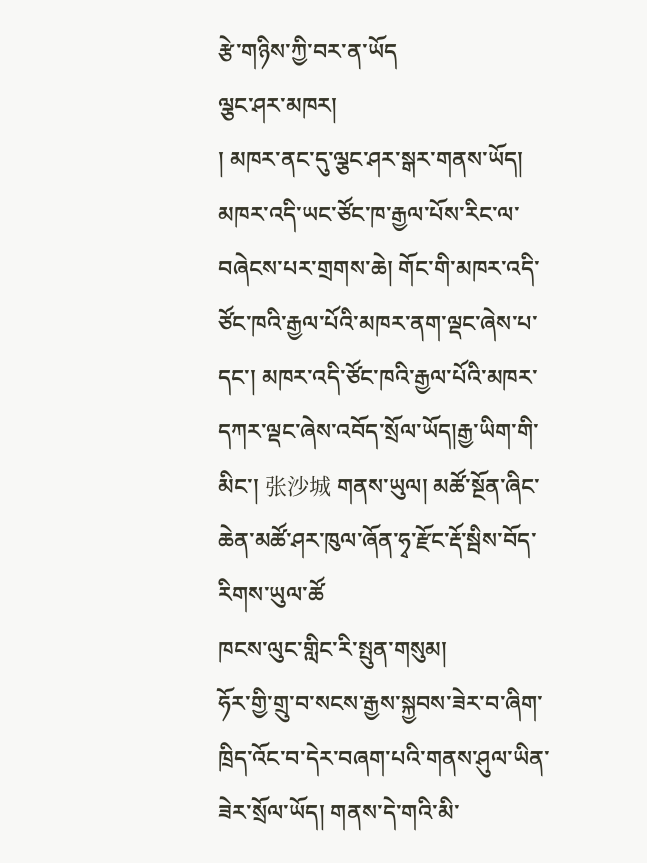རྩེ་གཉིས་ཀྱི་བར་ན་ཡོད
ལྕང་ཤར་མཁར།
། མཁར་ནང་དུ་ལྕང་ཤར་སྒར་གནས་ཡོད། མཁར་འདི་ཡང་ཙོང་ཁ་རྒྱལ་པོས་རིང་ལ་བཞེངས་པར་གྲགས་ཆེ། གོང་གི་མཁར་འདི་ཙོང་ཁའི་རྒྱལ་པོའི་མཁར་ནག་ལྡང་ཞེས་པ་དང་། མཁར་འདི་ཙོང་ཁའི་རྒྱལ་པོའི་མཁར་དཀར་ལྡང་ཞེས་འབོད་སྲོལ་ཡོད།རྒྱ་ཡིག་གི་མིང་། 张沙城 གནས་ཡུལ། མཚོ་སྔོན་ཞིང་ཆེན་མཚོ་ཤར་ཁུལ་ཞོན་ཧྭ་རྫོང་རྡོ་སྦིས་བོད་རིགས་ཡུལ་ཚོ
ཁངས་ལུང་གླིང་རི་སྤུན་གསུམ།
ཧོར་གྱི་གྲུ་བ་སངས་རྒྱས་སྐྱབས་ཟེར་བ་ཞིག་ཁྲིད་འོང་བ་དེར་བཞག་པའི་གནས་ཤུལ་ཡིན་ཟེར་སྲོལ་ཡོད། གནས་དེ་གའི་མི་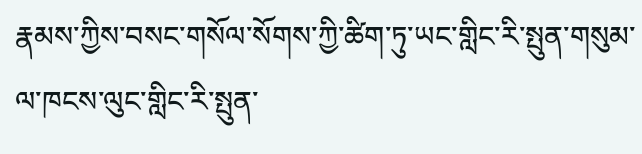རྣམས་ཀྱིས་བསང་གསོལ་སོགས་ཀྱི་ཚིག་ཏུ་ཡང་གླིང་རི་སྤུན་གསུམ་ལ་ཁངས་ལུང་གླིང་རི་སྤུན་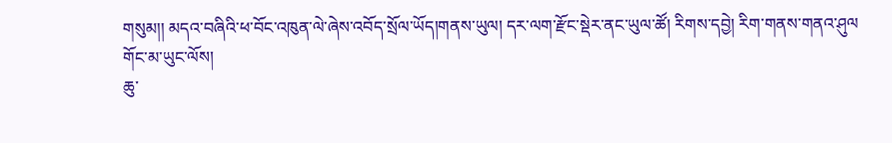གསུམ།། མདའ་བཞིའི་ཕ་བོང་འཁུན་ལེ་ཞེས་འབོད་སྲོལ་ཡོད།གནས་ཡུལ། དར་ལག་རྫོང་སྡེར་ནང་ཡུལ་ཚོ། རིགས་དབྱེ། རིག་གནས་གནའ་ཤུལ
གོང་མ་ཡུང་ལོས།
ཆུ་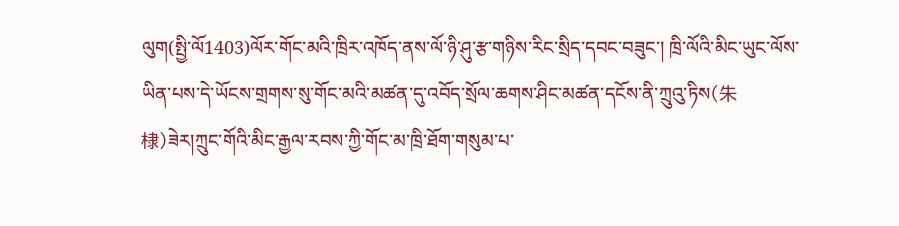ལུག(སྤྱི་ལོ1403)ལོར་གོང་མའི་ཁྲིར་འཁོད་ནས་ལོ་ཉི་ཤུ་རྩ་གཉིས་རིང་སྲིད་དབང་བཟུང་། ཁྲི་ལོའི་མིང་ཡུང་ལོས་ཡིན་པས་དེ་ཡོངས་གྲགས་སུ་གོང་མའི་མཚན་དུ་འབོད་སྲོལ་ཆགས་ཤིང་མཚན་དངོས་ནི་ཀྲུའུ་ཏིས(朱棣)ཟེར།ཀྲུང་གོའི་མིང་རྒྱལ་རབས་ཀྱི་གོང་མ་ཁྲི་ཐོག་གསུམ་པ་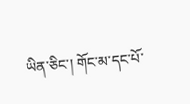ཡིན་ཅིང་། གོང་མ་དང་པོ་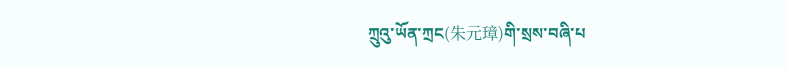ཀྲུའུ་ཡོན་ཀྲང(朱元璋)གི་སྲས་བཞི་པ